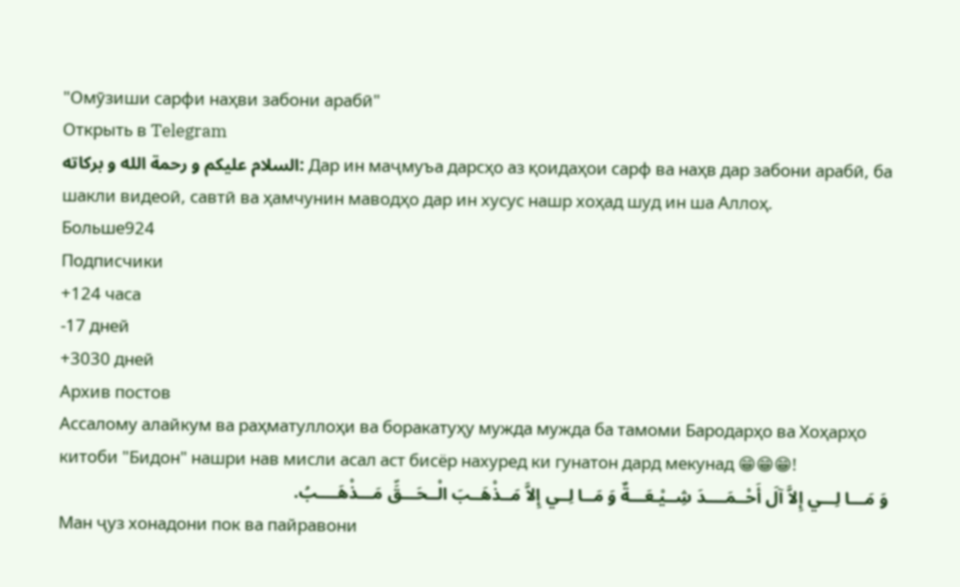"Омӯзиши сарфи наҳви забони арабӣ"
Открыть в Telegram
السلام علیکم و رحمة الله و بركاته: Дар ин маҷмуъа дарсҳо аз қоидаҳои сарф ва наҳв дар забони арабӣ, ба шакли видеоӣ, савтӣ ва ҳамчунин маводҳо дар ин хусус нашр хоҳад шуд ин ша Аллоҳ.
Больше924
Подписчики
+124 часа
-17 дней
+3030 дней
Архив постов
Ассалому алайкум ва раҳматуллоҳи ва боракатуҳу мужда мужда ба тамоми Бародарҳо ва Хоҳарҳо китоби "Бидон" нашри нав мисли асал аст бисёр нахуред ки гунатон дард мекунад 😁😁😁!
وَ مَـــا لِـــي إِلاَّ آلَ أَحْــمَــــدَ شِــيْـعَـــةٌ وَ مَــا لِــي إِلاَّ مَــذْهَــبَ الْــحَـــقِّ مَـــذْهَــــبُ.
Ман ҷуз хонадони пок ва пайравони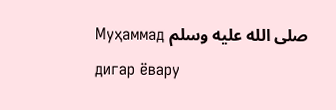Муҳаммад صلى الله عليه وسلم дигар ёвару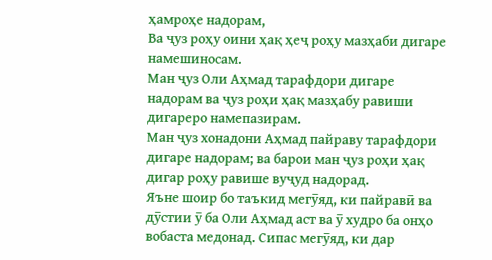ҳамроҳе надорам,
Ва ҷуз роҳу оини ҳақ ҳеҷ роҳу мазҳаби дигаре намешиносам.
Ман ҷуз Оли Аҳмад тарафдори дигаре надорам ва ҷуз роҳи ҳақ мазҳабу равиши дигареро намепазирам.
Ман ҷуз хонадони Аҳмад пайраву тарафдори дигаре надорам; ва барои ман ҷуз роҳи ҳақ дигар роҳу равише вуҷуд надорад.
Яъне шоир бо таъкид мегӯяд, ки пайравӣ ва дӯстии ӯ ба Оли Аҳмад аст ва ӯ худро ба онҳо вобаста медонад. Сипас мегӯяд, ки дар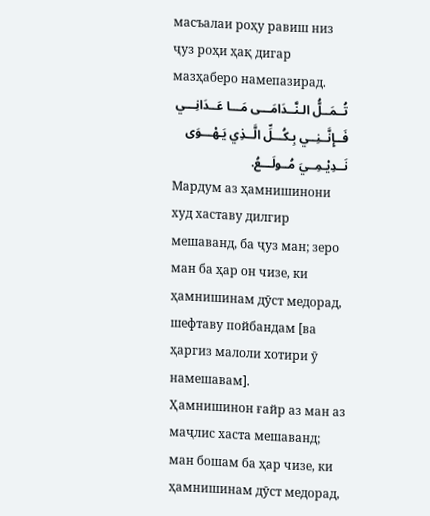масъалаи роҳу равиш низ ҷуз роҳи ҳақ дигар мазҳаберо намепазирад.
تُــمَــلُّ الـنَّــدَامَـــى مَـــا عَــدَانِـــي فَــإِنَّــنِــي بِـكُـــلِّ الَّــذِي يَـهْـــوَى نَــدِيْـمِــيَ مُــولَـــعُ.
Мардум аз ҳамнишинони худ хаставу дилгир мешаванд, ба ҷуз ман; зеро ман ба ҳар он чизе, ки ҳамнишинам дӯст медорад, шефтаву пойбандам [ва ҳаргиз малоли хотири ӯ намешавам].
Ҳамнишинон ғайр аз ман аз маҷлис хаста мешаванд; ман бошам ба ҳар чизе, ки ҳамнишинам дӯст медорад,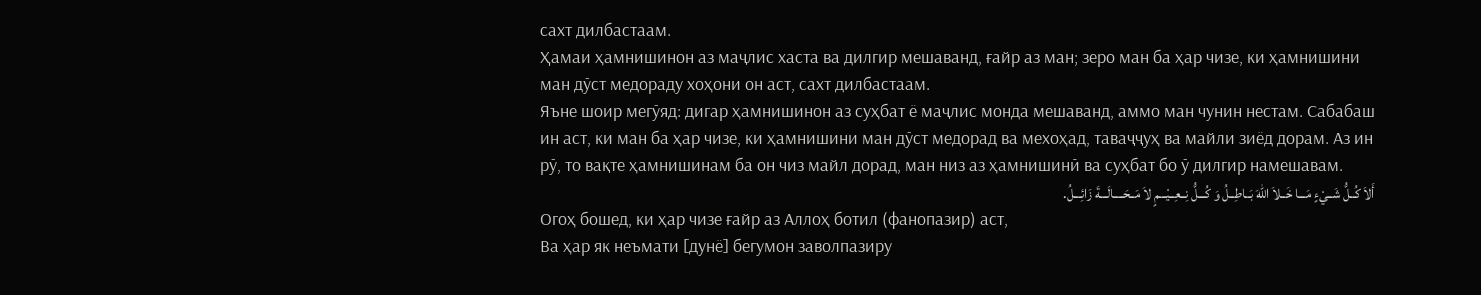сахт дилбастаам.
Ҳамаи ҳамнишинон аз маҷлис хаста ва дилгир мешаванд, ғайр аз ман; зеро ман ба ҳар чизе, ки ҳамнишини ман дӯст медораду хоҳони он аст, сахт дилбастаам.
Яъне шоир мегӯяд: дигар ҳамнишинон аз суҳбат ё маҷлис монда мешаванд, аммо ман чунин нестам. Сабабаш ин аст, ки ман ба ҳар чизе, ки ҳамнишини ман дӯст медорад ва мехоҳад, таваҷҷуҳ ва майли зиёд дорам. Аз ин рӯ, то вақте ҳамнишинам ба он чиз майл дорад, ман низ аз ҳамнишинӣ ва суҳбат бо ӯ дилгир намешавам.
أَلاَ كُــلُّ شَــيْءٍ مَـــا خَــلاَ اللّٰهَ بَــاطِــلُ وَ كُـــلُّ نِــعِــيْـــمٍ لاَ مَــحَــــالَـــةَ زَائِـــلُ.
Огоҳ бошед, ки ҳар чизе ғайр аз Аллоҳ ботил (фанопазир) аст,
Ва ҳар як неъмати [дунё] бегумон заволпазиру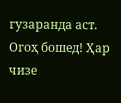гузаранда аст.
Огоҳ бошед! Ҳар чизе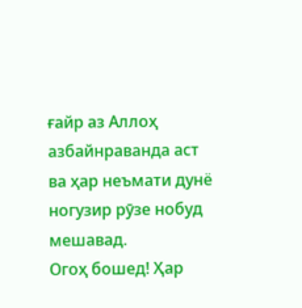ғайр аз Аллоҳ азбайнраванда аст ва ҳар неъмати дунё ногузир рӯзе нобуд мешавад.
Огоҳ бошед! Ҳар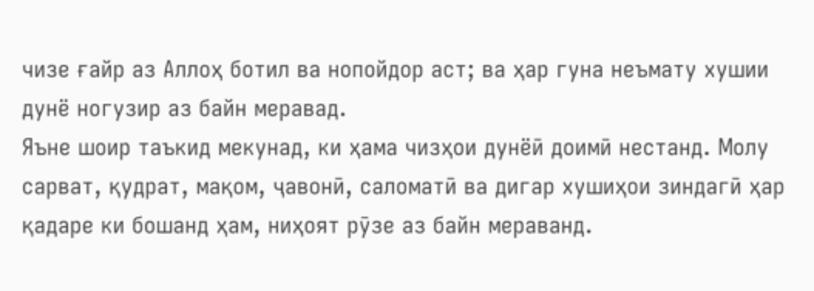чизе ғайр аз Аллоҳ ботил ва нопойдор аст; ва ҳар гуна неъмату хушии дунё ногузир аз байн меравад.
Яъне шоир таъкид мекунад, ки ҳама чизҳои дунёӣ доимӣ нестанд. Молу сарват, қудрат, мақом, ҷавонӣ, саломатӣ ва дигар хушиҳои зиндагӣ ҳар қадаре ки бошанд ҳам, ниҳоят рӯзе аз байн мераванд.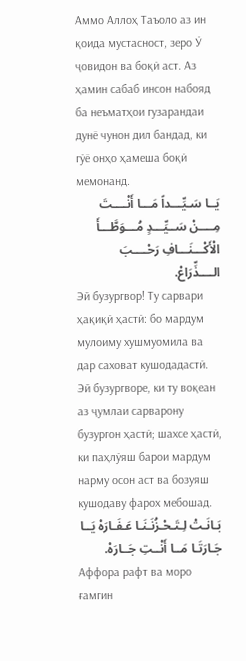Аммо Аллоҳ Таъоло аз ин қоида мустасност, зеро Ӯ ҷовидон ва боқӣ аст. Аз ҳамин сабаб инсон набояд ба неъматҳои гузарандаи дунё чунон дил бандад, ки гӯё онҳо ҳамеша боқӣ мемонанд.
يَــا سَـيِّـــداً مَـــا أَنْــــتَ مِــــنْ سَــيِّـــدٍ مُـــوَطَّـــأَ الْأَكْـــنَـــافِ رَحْــــبَ الــــذِّرَاعْ.
Эй бузургвор! Ту сарвари ҳақиқӣ ҳастӣ: бо мардум мулоиму хушмуомила ва дар саховат кушодадастӣ.
Эй бузургворе, ки ту воқеан аз ҷумлаи сарварону бузургон ҳастӣ; шахсе ҳастӣ, ки паҳлӯяш барои мардум нарму осон аст ва бозуяш кушодаву фарох мебошад.
بَـانَـتْ لِـتَـحْـزُنَـنَـا عَـفَـارَهْ يَــا جَـارَتَـا مَــا أَنْــتِ جَــارَهْ.
Аффора рафт ва моро ғамгин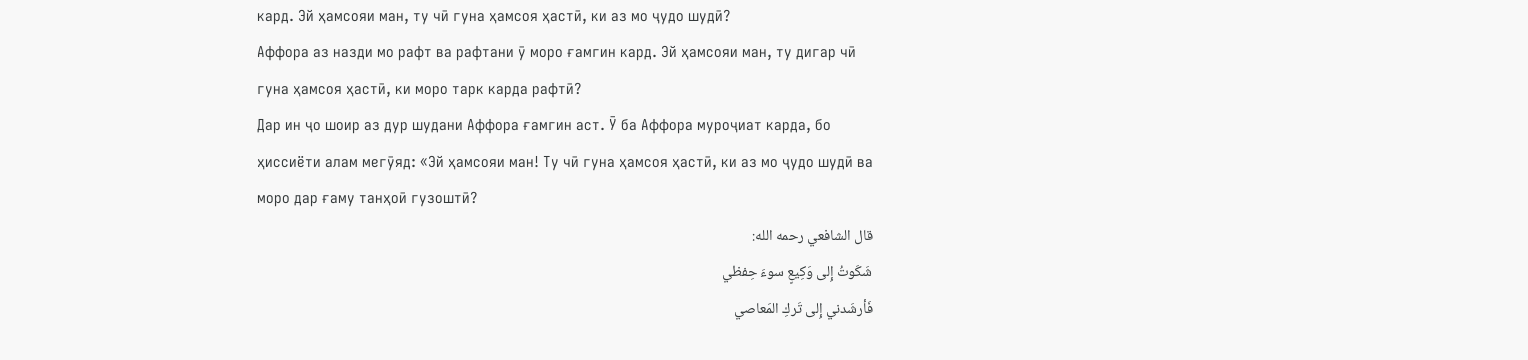кард. Эй ҳамсояи ман, ту чӣ гуна ҳамсоя ҳастӣ, ки аз мо ҷудо шудӣ?
Аффора аз назди мо рафт ва рафтани ӯ моро ғамгин кард. Эй ҳамсояи ман, ту дигар чӣ гуна ҳамсоя ҳастӣ, ки моро тарк карда рафтӣ?
Дар ин ҷо шоир аз дур шудани Аффора ғамгин аст. Ӯ ба Аффора муроҷиат карда, бо ҳиссиёти алам мегӯяд: «Эй ҳамсояи ман! Ту чӣ гуна ҳамсоя ҳастӣ, ки аз мо ҷудо шудӣ ва моро дар ғаму танҳоӣ гузоштӣ?
قال الشافعي رحمه الله:
شَكَوتُ إِلى وَكِيعٍ سوءَ حِفظي
فَأرشَدني إِلى تَركِ المَعاصي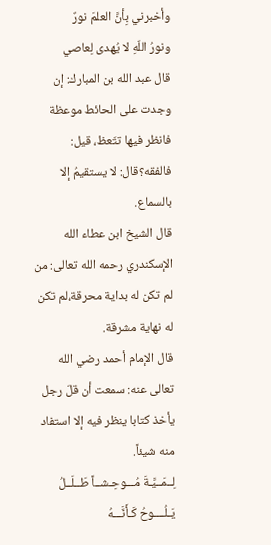وأخبرني بِأنَّ العلمَ نورٌ
ونورُ اللّهِ لا يُهدى لِعاصي
قال عبد الله بن المبارك: إن وجدت على الحائط موعظة فانظر فيها تتّعظ، قيل: فالفقه؟قال: لا يستقيمُ إلا بالسماع.
قال الشيخ ابن عطاء الله الإسكندري رحمه الله تعالى: من لم تكن له بداية محرقة،لم تكن له نهاية مشرقة.
قال الإمام أحمد رضي الله تعالى عنه: سمعت أن قلّ رجل يأخذ كتابا ينظر فيه إلا استفاد منه شيئاً.
لِــمَــيَّـةَ مُـــوحِـشــاً طَــلَــلُ يَـلُــــوحُ كَـأَنَّـــهُ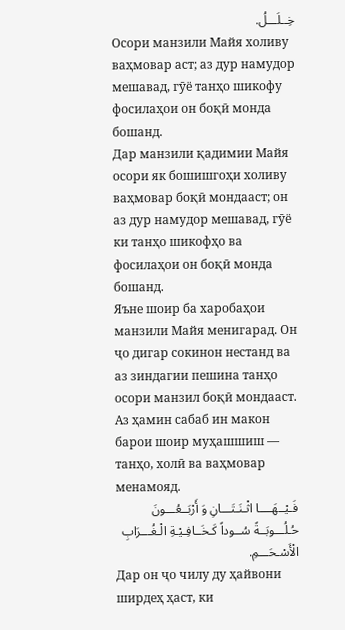خِــلَـــلُ.
Осори манзили Майя холиву ваҳмовар аст; аз дур намудор мешавад, гӯё танҳо шикофу фосилаҳои он боқӣ монда бошанд.
Дар манзили қадимии Майя осори як бошишгоҳи холиву ваҳмовар боқӣ мондааст; он аз дур намудор мешавад, гӯё ки танҳо шикофҳо ва фосилаҳои он боқӣ монда бошанд.
Яъне шоир ба харобаҳои манзили Майя менигарад. Он ҷо дигар сокинон нестанд ва аз зиндагии пешина танҳо осори манзил боқӣ мондааст. Аз ҳамин сабаб ин макон барои шоир муҳашшиш — танҳо, холӣ ва ваҳмовар менамояд.
فَـيْــهَــــا اثْـنَـتَـــانِ وَ أَرْبَــعُـــونَ حُـلُـــوبَــةً سُــوداً كَـخَــافِـيْـةِ الْـغُـــرَابِ الْأَسْـحَـــمِ.
Дар он ҷо чилу ду ҳайвони ширдеҳ ҳаст, ки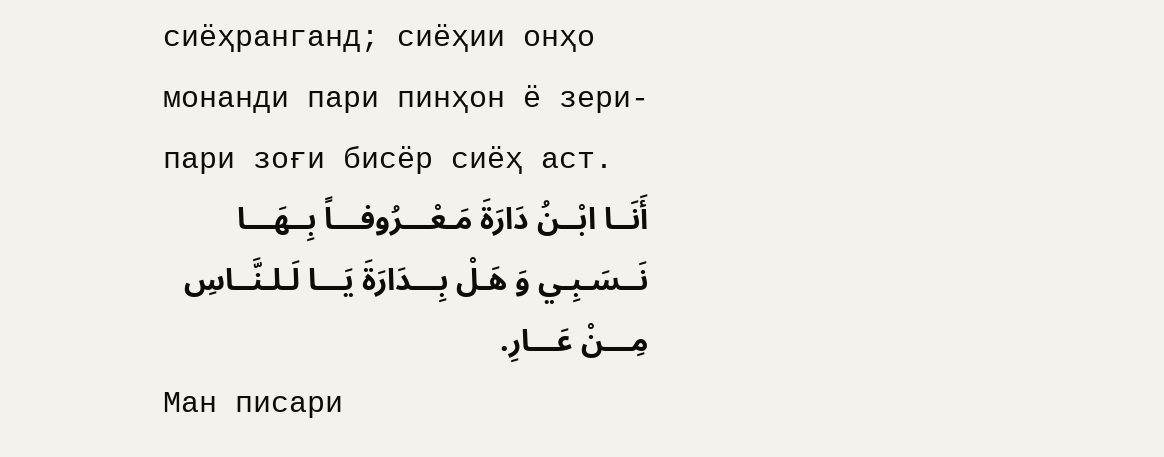сиёҳранганд; сиёҳии онҳо монанди пари пинҳон ё зери-пари зоғи бисёр сиёҳ аст.
أَنَــا ابْــنُ دَارَةَ مَـعْـــرُوفـــاً بِــهَـــا نَــسَـبِـي وَ هَـلْ بِـــدَارَةَ يَـــا لَـلـنَّــاسِ مِـــنْ عَـــارِ.
Ман писари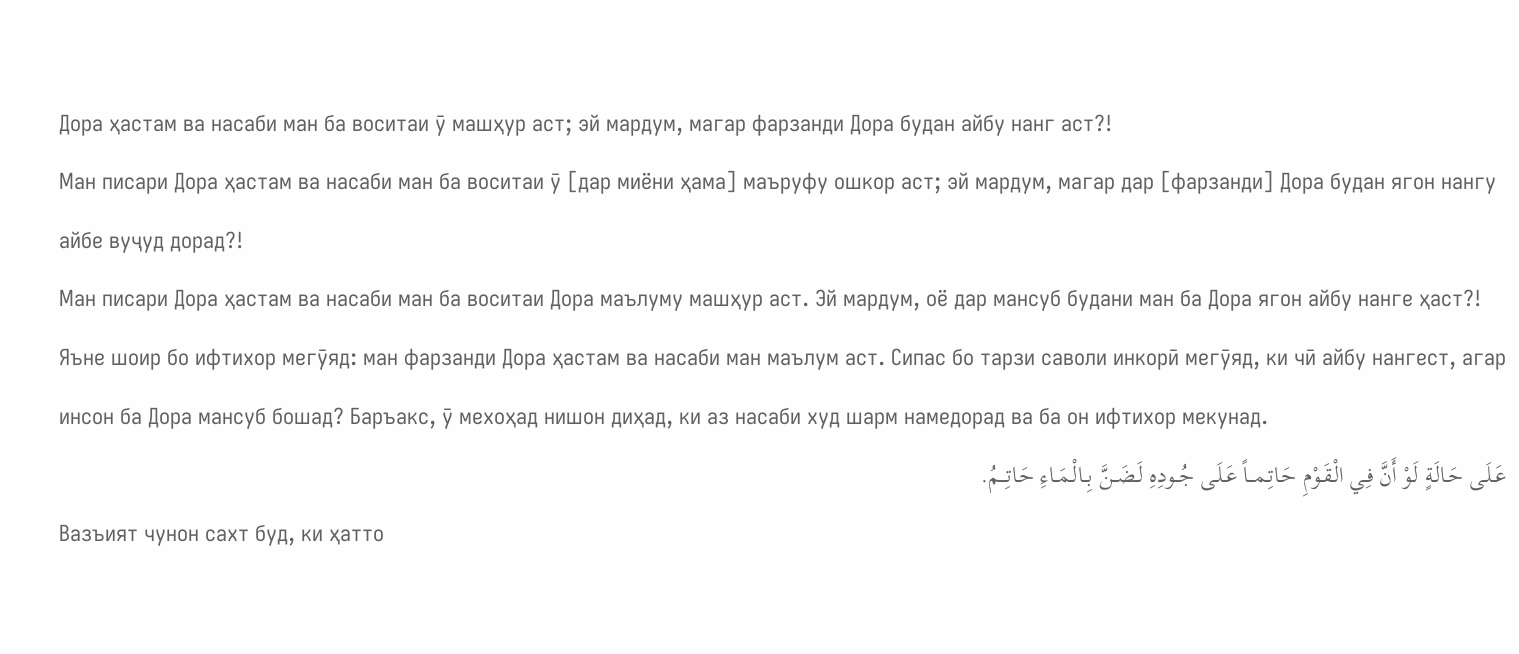Дора ҳастам ва насаби ман ба воситаи ӯ машҳур аст; эй мардум, магар фарзанди Дора будан айбу нанг аст?!
Ман писари Дора ҳастам ва насаби ман ба воситаи ӯ [дар миёни ҳама] маъруфу ошкор аст; эй мардум, магар дар [фарзанди] Дора будан ягон нангу айбе вуҷуд дорад?!
Ман писари Дора ҳастам ва насаби ман ба воситаи Дора маълуму машҳур аст. Эй мардум, оё дар мансуб будани ман ба Дора ягон айбу нанге ҳаст?!
Яъне шоир бо ифтихор мегӯяд: ман фарзанди Дора ҳастам ва насаби ман маълум аст. Сипас бо тарзи саволи инкорӣ мегӯяд, ки чӣ айбу нангест, агар инсон ба Дора мансуб бошад? Баръакс, ӯ мехоҳад нишон диҳад, ки аз насаби худ шарм намедорад ва ба он ифтихор мекунад.
عَـلَـى حَـالَـةٍ لَـوْ أَنَّ فِـي الْـقَـوْمِ حَـاتِـمـــاً عَـلَـى جُــودِهِ لَـضَــنَّ بِــالْـمَــاءِ حَـاتِـــمُ.
Вазъият чунон сахт буд, ки ҳатто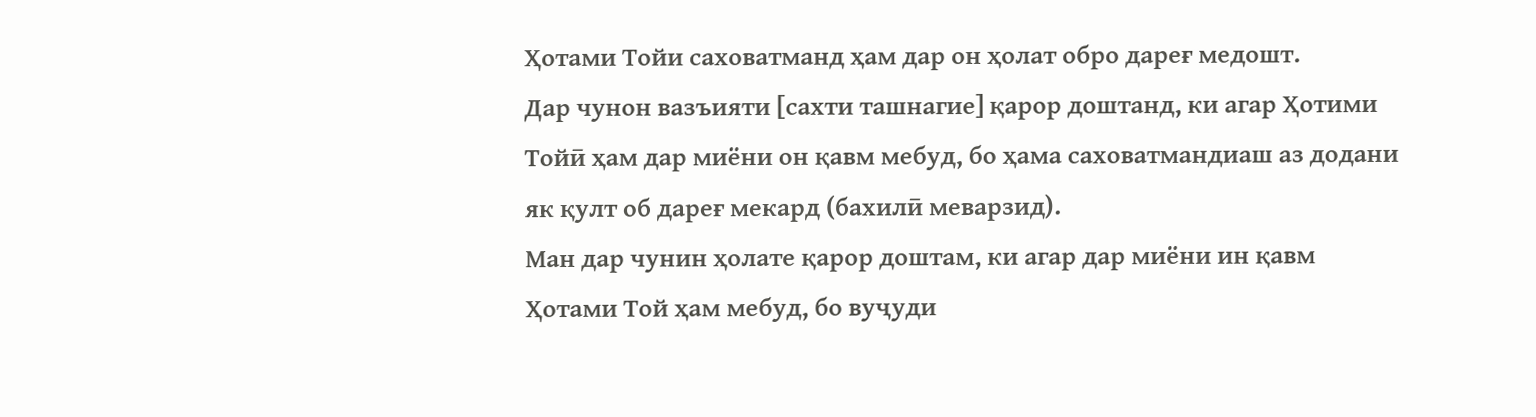Ҳотами Тойи саховатманд ҳам дар он ҳолат обро дареғ медошт.
Дар чунон вазъияти [сахти ташнагие] қарор доштанд, ки агар Ҳотими Тойӣ ҳам дар миёни он қавм мебуд, бо ҳама саховатмандиаш аз додани як қулт об дареғ мекард (бахилӣ меварзид).
Ман дар чунин ҳолате қарор доштам, ки агар дар миёни ин қавм Ҳотами Той ҳам мебуд, бо вуҷуди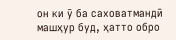он ки ӯ ба саховатмандӣ машҳур буд, ҳатто обро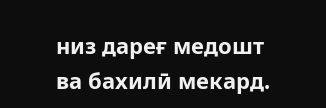низ дареғ медошт ва бахилӣ мекард.